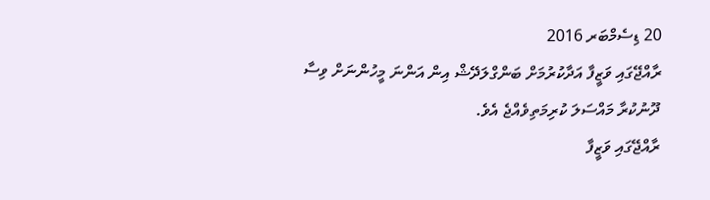20 ޑިސެމްބަރ 2016
ރާއްޖޭގައި ވަޒީފާ އަދާކުރުމަށް ބަންގްލަދޭޝް އިން އަންނަ މީހުންނަށް ވިސާ ދޫނުކުރާ މައްސަލަ ކުރިމަތިވެއްޖެ އެވެ.
ރާއްޖޭގައި ވަޒީފާ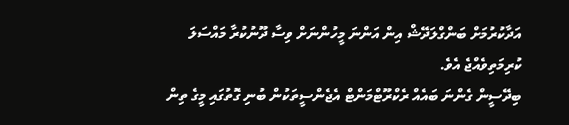އަދާކުރުމަށް ބަންގްލަދޭޝް އިން އަންނަ މީހުންނަށް ވިސާ ދޫނުކުރާ މައްސަލަ ކުރިމަތިވެއްޖެ އެވެ.
ބިދޭސީން ގެންނަ ބައެއް ރެކްރޫޓްމަންޓް އެޖެންސީތަކުން ބުނި ގޮތުގައި މީގެ ތިން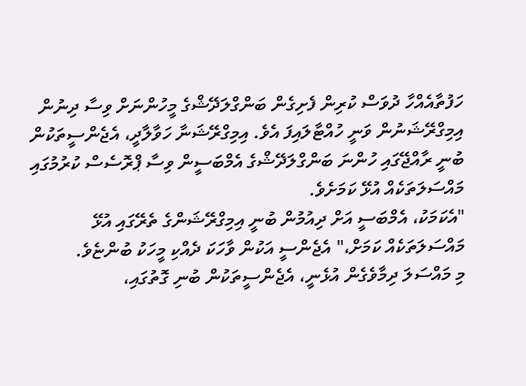ހަފުތާއެއްހާ ދުވަސް ކުރިން ފެށިގެން ބަންގްލަދޭޝްގެ މީހުންނަށް ވިސާ ދިނުން އިމިގްރޭޝަނުން ވަނީ ހުއްޓާލައިފަ އެވެ. އިމިގްރޭޝަނާ ހަވާލާދީ، އެޖެންސީތަކުން ބުނީ ރާއްޖޭގައި ހުންނަ ބަންގްލަދޭޝްގެ އެމްބަސީން ވިސާ ޕްރޮސެސް ކުރުމުގައި މައްސަލަތަކެއް އުޅޭ ކަމަށެވެ.
"އެކަމަކު، އެމްބަސީ އަށް ދިއުމުން ބުނީ އިމިގްރޭޝަންގެ ތެރޭގައި އުޅޭ މައްސަލަތަކެއް ކަމަށް،" އެޖެންސީ އަކުން ވާހަކަ ދެއްކި މީހަކު ބުންޏެވެ.
މި މައްސަލަ ދިމާވެގެން އުޅެނީ، އެޖެންސީތަކުން ބުނި ގޮތުގައި،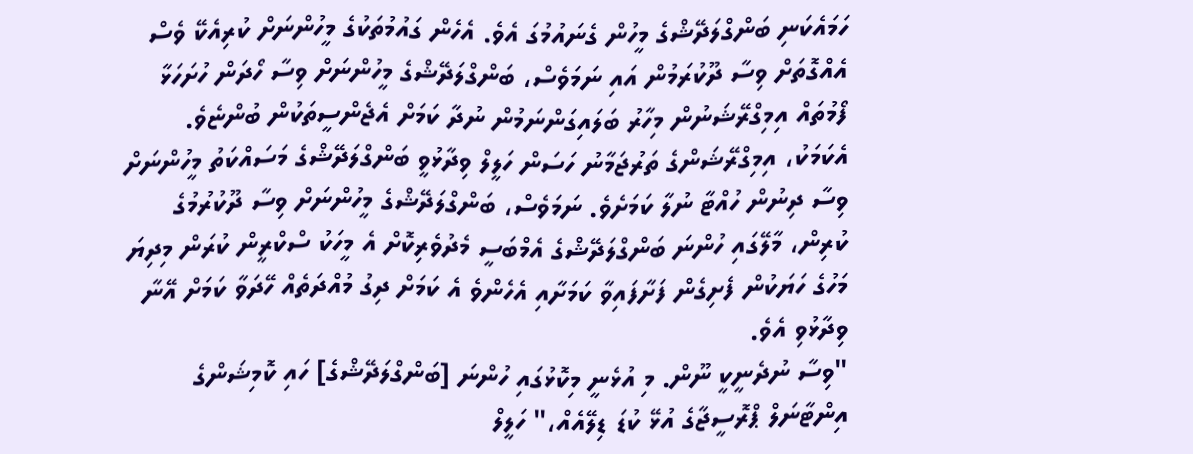ހަމައެކަނި ބަންގްލަދޭޝްގެ މީހުން ގެނައުމުގަ އެވެ. އެހެން ގައުމުތަކުގެ މީހުންނަށް ކުރިއެކޭ ވެސް އެއްގޮތަށް ވިސާ ދޫކުރަމުން އައި ނަމަވެސް، ބަންގްލަދޭޝްގެ މީހުންނަށް ވިސާ ހޯދަން ހުށަހަޅާ ފޯމުތައް އިމިގްރޭޝަނުން މިހާރު ބަލައިގަންނަމުން ނުދާ ކަމަށް އެޖެންސީތަކުން ބުންޏެވެ.
އެކަމަކު، އިމިގްރޭޝަންގެ ތަރުޖަމާނު ހަސަން ހަލީލް ވިދާޅުވީ ބަންގްލަދޭޝްގެ މަސައްކަތު މީހުންނަށް ވިސާ ދިނުން ހުއްޓާ ނުލާ ކަމަށެވެ. ނަމަވެސް، ބަންގްލަދޭޝްގެ މީހުންނަށް ވިސާ ދޫކުރުމުގެ ކުރިން، މާލޭގައި ހުންނަ ބަންގްލަދޭޝްގެ އެމްބަސީ މެދުވެރިކޮށް އެ މީހަކު ސްކްރީން ކުރަން މިދިޔަ މަހުގެ ހަޔަކުން ފެށިގެން ފަށާފައިވާ ކަމަށާއި އެހެންވެ އެ ކަމަށް ދިގު މުއްދަތެއް ހޭދަވާ ކަމަށް އޭނާ ވިދާޅުވި އެވެ.
"ވިސާ ނުދެނީކީ ނޫން. މި އުޅެނީ މިކޮޅުގައި ހުންނަ [ބަންގްލަދޭޝްގެ] ހައި ކޮމިޝަންގެ އިންޓާނަލް ޕްރޮސީޖާގެ އުޅޭ ކުޑަ ޑިލޭއެއް،" ހަލީލް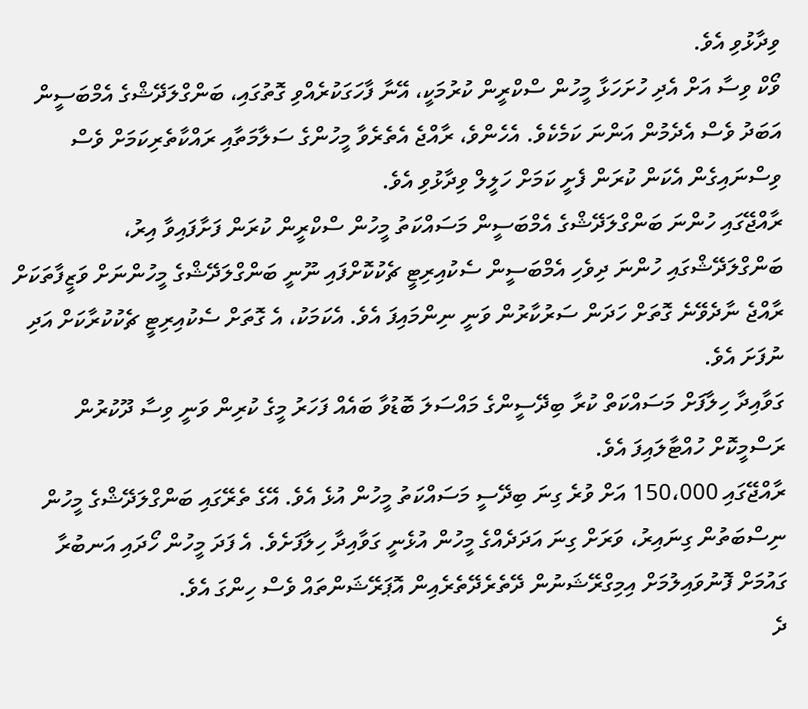ވިދާޅުވި އެވެ.
ވޯކް ވިސާ އަށް އެދި ހުށަހަޅާ މީހުން ސްކްރީން ކުރުމަކީ، އޭނާ ފާހަގަކުރެއްވި ގޮތުގައި، ބަންގްލަދޭޝްގެ އެމްބަސީން އަބަދު ވެސް އެދެމުން އަންނަ ކަމެކެވެ. އެހެންވެ، ރާއްޖެ އެތެރެވާ މީހުންގެ ސަލާމަތާއި ރައްކާތެރިކަމަށް ވެސް ވިސްނައިގެން އެކަން ކުރަން ފެށީ ކަމަށް ހަލީލް ވިދާޅުވި އެވެ.
ރާއްޖޭގައި ހުންނަ ބަންގްލަދޭޝްގެ އެމްބަސީން މަސައްކަތު މީހުން ސްކްރީން ކުރަން ފަށާފައިވާ އިރު، ބަންގްލަދޭޝްގައި ހުންނަ ދިވެހި އެމްބަސީން ސެކުއިރިޓީ ޗެކުކޮށްފައި ނޫނީ ބަންގްލަދޭޝްގެ މީހުންނަށް ވަޒީފާތަކަށް ރާއްޖެ ނާދެވޭނެ ގޮތަށް ހަދަން ސަރުކާރުން ވަނީ ނިންމައިފަ އެވެ. އެކަމަކު، އެ ގޮތަށް ސެކުއިރިޓީ ޗެކުކުރާކަށް އަދި ނުފަށަ އެވެ.
ގަވާއިދާ ހިލާފަށް މަސައްކަތް ކުރާ ބިދޭސީންގެ މައްސަލަ ބޮޑުވާ ބައެއް ފަހަރު މީގެ ކުރިން ވަނީ ވިސާ ދޫކުރުން ރަސްމީކޮށް ހުއްޓާލައިފަ އެވެ.
ރާއްޖޭގައި 150،000 އަށް ވުރެ ގިނަ ބިދޭސީ މަސައްކަތު މީހުން އުޅެ އެވެ. އޭގެ ތެރޭގައި ބަންގްލަދޭޝްގެ މީހުން ނިސްބަތުން ގިނައިރު، ވަރަށް ގިނަ އަދަދެއްގެ މީހުން އުޅެނީ ގަވާއިދާ ހިލާފަށެވެ. އެ ފަދަ މީހުން ހޯދައި އަނބުރާ ގައުމަށް ފޮނުވައިލުމަށް އިމިގްރޭޝަނުން ދޭތެރެދޭތެރެއިން އޮޕަރޭޝަންތައް ވެސް ހިންގަ އެވެ.
ދެ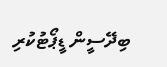ބިދޭސީން ޑީޕޯޓުކުރި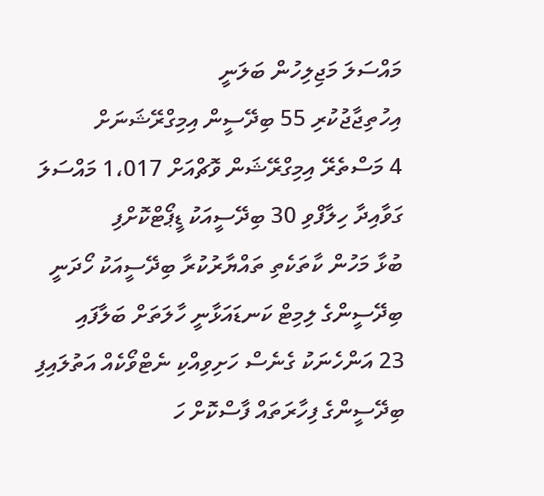މައްސަލަ މަޖިލިހުން ބަލަނީ
އިހުތިޖާޖުކުރި 55 ބިދޭސީން އިމިގްރޭޝަނަށް
4 މަސްތެރޭ އިމިގްރޭޝަން ވޮޗްއަށް 1،017 މައްސަލަ
ގަވާއިދާ ހިލާފްވި 30 ބިދޭސީއަކު ޑީޕޯޓްކޮށްފި
ބުޅާ މަހުން ކާތަކެތި ތައްޔާރުކުރާ ބިދޭސީއަކު ހޯދަނީ
ބިދޭސީންގެ ލިމިޓް ކަނޑައަޅާނީ ހާލަތަށް ބަލާފައި
23 އަންހެނަކު ގެނެސް ހަށިވިއްކި ނެޓްވޯކެއް އަތުލައިފި
ބިދޭސީންގެ ފިހާރަތައް ފާސްކޮށް ހަ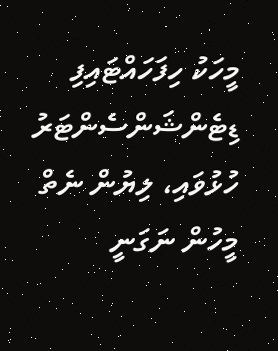މީހަކު ހިފަހައްޓައިފި
ޑިޓެންޝަންސެންޓަރު ހުޅުވައި، ލިޔުން ނެތް މީހުން ނަގަނީ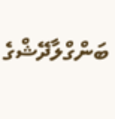ބަންގްލާދޭޝްގެ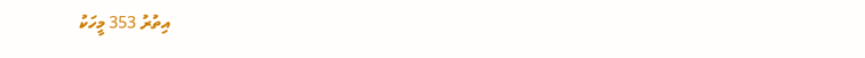އިތުރު 353 މީހަކު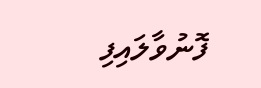ފޮނުވާލައިފި